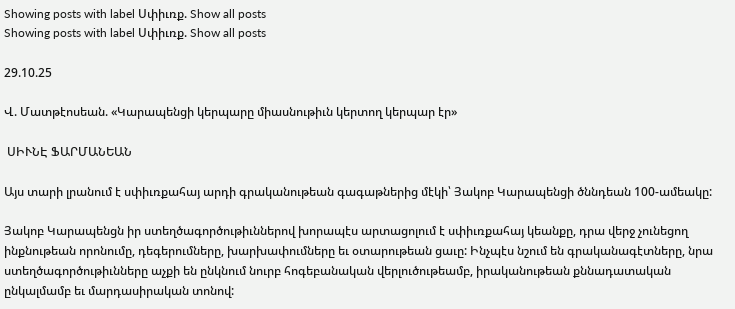Showing posts with label Սփիւռք. Show all posts
Showing posts with label Սփիւռք. Show all posts

29.10.25

Վ. Մատթէոսեան. «Կարապենցի կերպարը միասնութիւն կերտող կերպար էր»

 ՍԻՒՆԷ ՖԱՐՄԱՆԵԱՆ

Այս տարի լրանում է սփիւռքահայ արդի գրականութեան գագաթներից մէկի՝ Յակոբ Կարապենցի ծննդեան 100-ամեակը:

Յակոբ Կարապենցն իր ստեղծագործութիւններով խորապէս արտացոլում է սփիւռքահայ կեանքը, դրա վերջ չունեցող ինքնութեան որոնումը, դեգերումները, խարխափումները եւ օտարութեան ցաւը: Ինչպէս նշում են գրականագէտները, նրա ստեղծագործութիւնները աչքի են ընկնում նուրբ հոգեբանական վերլուծութեամբ, իրականութեան քննադատական ընկալմամբ եւ մարդասիրական տոնով: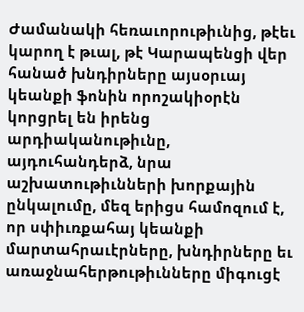Ժամանակի հեռաւորութիւնից, թէեւ կարող է թւալ, թէ Կարապենցի վեր հանած խնդիրները այսօրւայ կեանքի ֆոնին որոշակիօրէն կորցրել են իրենց արդիականութիւնը, այդուհանդերձ, նրա աշխատութիւնների խորքային ընկալումը, մեզ երիցս համոզում է, որ սփիւռքահայ կեանքի մարտահրաւէրները, խնդիրները եւ առաջնահերթութիւնները միգուցէ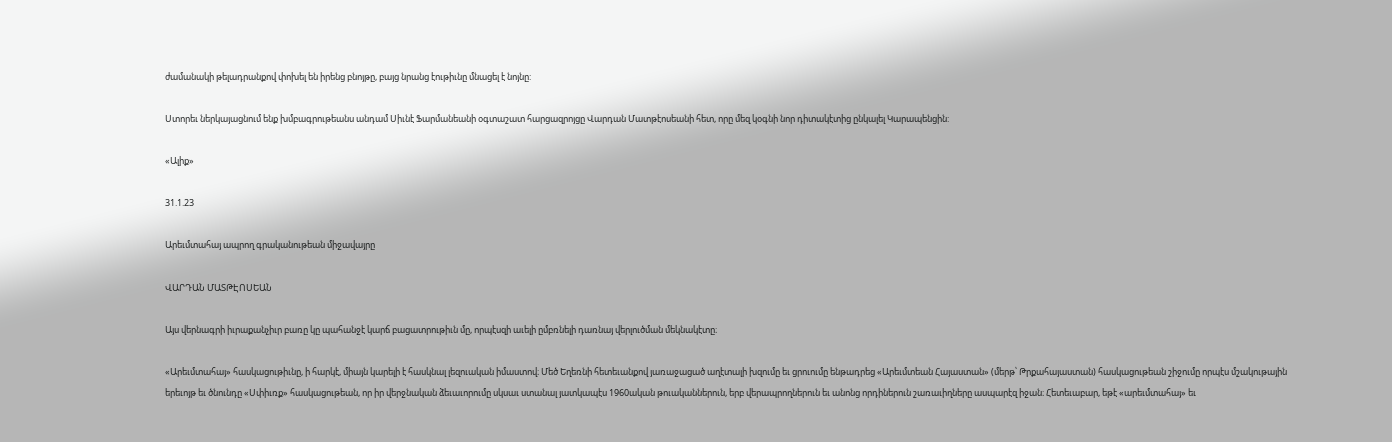ժամանակի թելադրանքով փոխել են իրենց բնոյթը, բայց նրանց էութիւնը մնացել է նոյնը:

Ստորեւ ներկայացնում ենք խմբագրութեանս անդամ Սիւնէ Ֆարմանեանի օգտաշատ հարցազրոյցը Վարդան Մատթէոսեանի հետ, որը մեզ կօգնի նոր դիտակէտից ընկալել Կարապենցին:

«Ալիք»

31.1.23

Արեւմտահայ ապրող գրականութեան միջավայրը

ՎԱՐԴԱՆ ՄԱՏԹԷՈՍԵԱՆ

Այս վերնագրի իւրաքանչիւր բառը կը պահանջէ կարճ բացատրութիւն մը, որպէսզի աւելի ըմբռնելի դառնայ վերլուծման մեկնակէտը։

«Արեւմտահայ» հասկացութիւնը, ի հարկէ, միայն կարելի է հասկնալ լեզուական իմաստով։ Մեծ Եղեռնի հետեւանքով յառաջացած աղէտալի խզումը եւ ցրուումը ենթադրեց «Արեւմտեան Հայաստան» (մերթ՝ Թրքահայաստան) հասկացութեան շիջումը որպէս մշակութային երեւոյթ եւ ծնունդը «Սփիւռք» հասկացութեան, որ իր վերջնական ձեւաւորումը սկսաւ ստանալ յատկապէս 1960ական թուականներուն, երբ վերապրողներուն եւ անոնց որդիներուն շառաւիղները ասպարէզ իջան։ Հետեւաբար, եթէ «արեւմտահայ» եւ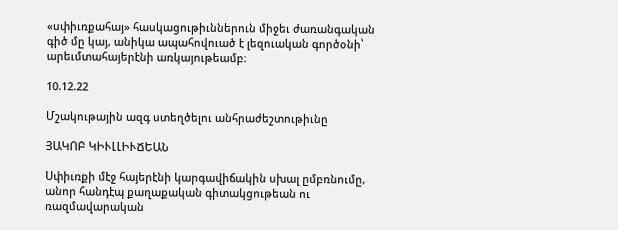«սփիւռքահայ» հասկացութիւններուն միջեւ ժառանգական գիծ մը կայ, անիկա ապահովուած է լեզուական գործօնի՝ արեւմտահայերէնի առկայութեամբ։

10.12.22

Մշակութային ազգ ստեղծելու անհրաժեշտութիւնը

ՅԱԿՈԲ ԿԻՒԼԼԻՒՃԵԱՆ

Սփիւռքի մէջ հայերէնի կարգավիճակին սխալ ըմբռնումը, անոր հանդէպ քաղաքական գիտակցութեան ու ռազմավարական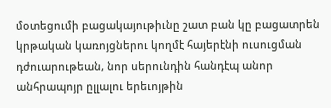մօտեցումի բացակայութիւնը շատ բան կը բացատրեն կրթական կառոյցներու կողմէ հայերէնի ուսուցման դժուարութեան, նոր սերունդին հանդէպ անոր անհրապոյր ըլլալու երեւոյթին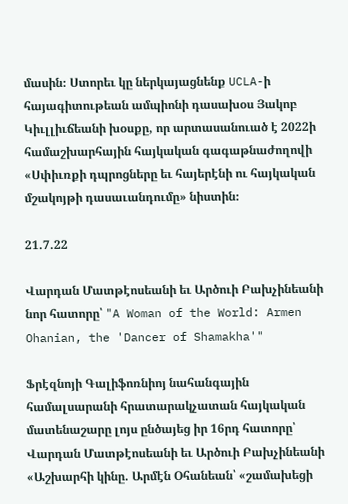մասին։ Ստորեւ կը ներկայացնենք UCLA-ի հայագիտութեան ամպիոնի դասախօս Յակոբ Կիւլլիւճեանի խօսքը, որ արտասանուած է 2022ի համաշխարհային հայկական գագաթնաժողովի «Սփիւռքի դպրոցները եւ հայերէնի ու հայկական մշակոյթի դասաւանդումը» նիստին։

21.7.22

Վարդան Մատթէոսեանի եւ Արծուի Բախչինեանի նոր հատորը՝ "A Woman of the World: Armen Ohanian, the 'Dancer of Shamakha'"

Ֆրէզնոյի Գալիֆոռնիոյ նահանգային համալսարանի հրատարակչատան հայկական մատենաշարը լոյս ընծայեց իր 16րդ հատորը՝ Վարդան Մատթէոսեանի եւ Արծուի Բախչինեանի «Աշխարհի կինը. Արմէն Օհանեան՝ «շամախեցի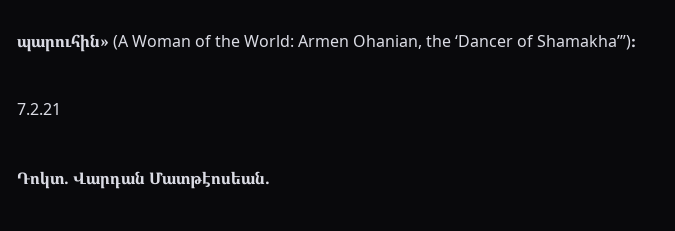պարուհին» (A Woman of the World: Armen Ohanian, the ‘Dancer of Shamakha’”)։

7.2.21

Դոկտ. Վարդան Մատթէոսեան.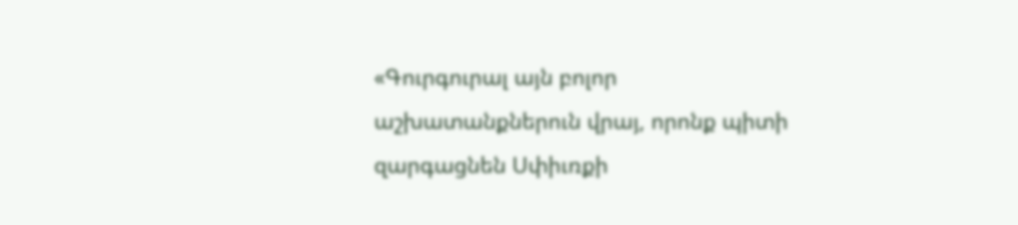«Գուրգուրալ այն բոլոր աշխատանքներուն վրայ, որոնք պիտի զարգացնեն Սփիւռքի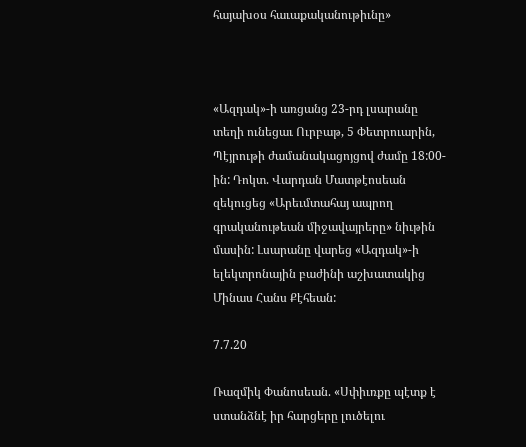հայախօս հաւաքականութիւնը»



«Ազդակ»-ի առցանց 23-րդ լսարանը տեղի ունեցաւ Ուրբաթ, 5 Փետրուարին, Պէյրութի ժամանակացոյցով ժամը 18:00-ին: Դոկտ. Վարդան Մատթէոսեան զեկուցեց «Արեւմտահայ ապրող գրականութեան միջավայրերը» նիւթին մասին: Լսարանը վարեց «Ազդակ»-ի ելեկտրոնային բաժինի աշխատակից Մինաս Հանս Քէհեան:

7.7.20

Ռազմիկ Փանոսեան. «Սփիւռքը պէտք է ստանձնէ իր հարցերը լուծելու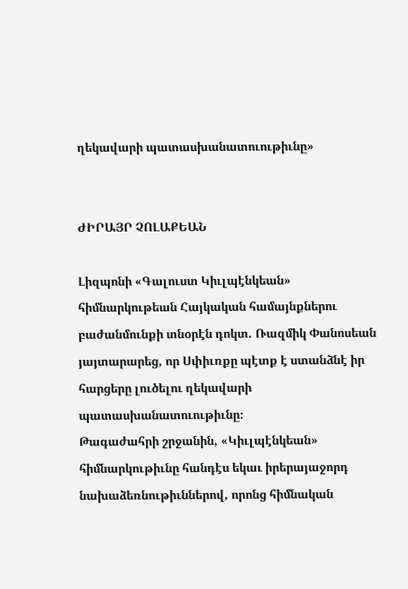ղեկավարի պատասխանատուութիւնը»


ԺԻՐԱՅՐ ՉՈԼԱՔԵԱՆ

Լիզպոնի «Գալուստ Կիւլպէնկեան» հիմնարկութեան Հայկական համայնքներու բաժանմունքի տնօրէն դոկտ. Ռազմիկ Փանոսեան յայտարարեց, որ Սփիւռքը պէտք է ստանձնէ իր հարցերը լուծելու ղեկավարի պատասխանատուութիւնը։
Թագաժահրի շրջանին, «Կիւլպէնկեան» հիմնարկութիւնը հանդէս եկաւ իրերայաջորդ նախաձեռնութիւններով, որոնց հիմնական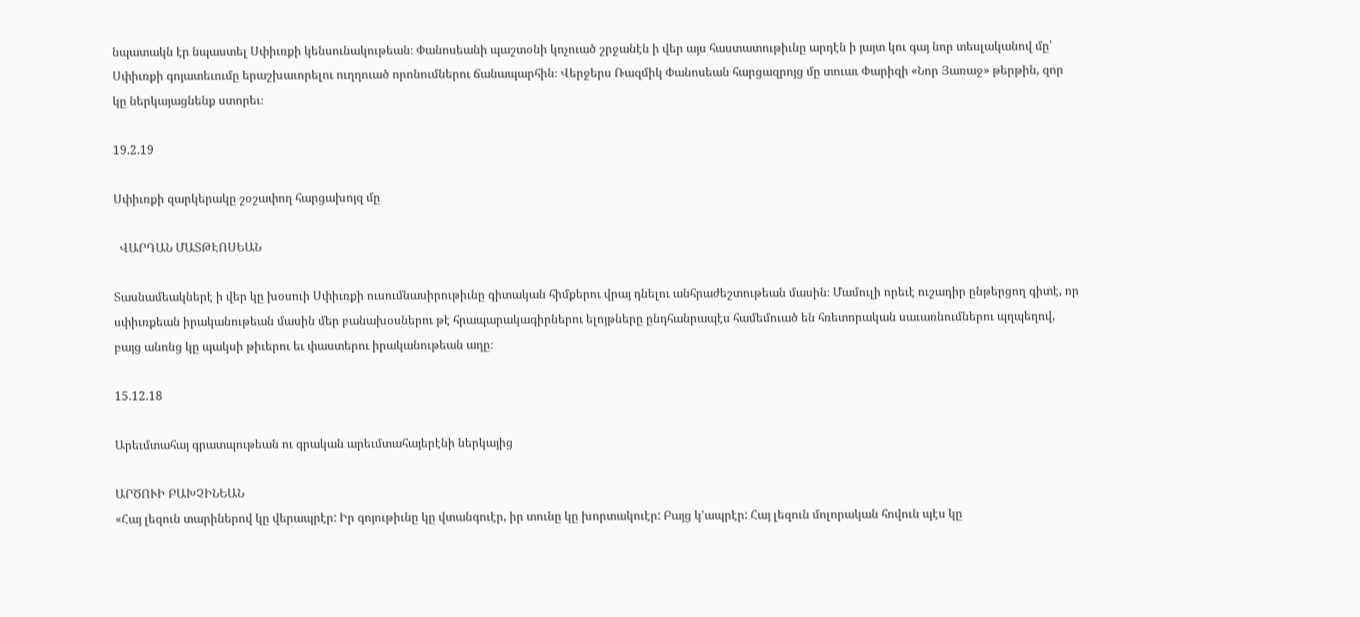նպատակն էր նպաստել Սփիւռքի կենսունակութեան։ Փանոսեանի պաշտօնի կոչուած շրջանէն ի վեր այս հաստատութիւնը արդէն ի յայտ կու գայ նոր տեսլականով մը՝ Սփիւռքի գոյատեւումը երաշխաւորելու ուղղուած որոնումներու ճանապարհին։ Վերջերս Ռազմիկ Փանոսեան հարցազրոյց մը տուաւ Փարիզի «Նոր Յառաջ» թերթին, զոր կը ներկայացնենք ստորեւ։

19.2.19

Սփիւռքի զարկերակը շօշափող հարցախոյզ մը

  ՎԱՐԴԱՆ ՄԱՏԹԷՈՍԵԱՆ

Տասնամեակներէ ի վեր կը խօսուի Սփիւռքի ուսումնասիրութիւնը գիտական հիմքերու վրայ դնելու անհրաժեշտութեան մասին։ Մամուլի որեւէ ուշադիր ընթերցող գիտէ, որ սփիւռքեան իրականութեան մասին մեր բանախօսներու թէ հրապարակագիրներու ելոյթները ընդհանրապէս համեմուած են հռետորական սաւառնումներու պղպեղով, բայց անոնց կը պակսի թիւերու եւ փաստերու իրականութեան աղը։

15.12.18

Արեւմտահայ գրատպութեան ու գրական արեւմտահայերէնի ներկայից

ԱՐԾՈՒԻ ԲԱԽՉԻՆԵԱՆ
«Հայ լեզուն տարիներով կը վերապրէր: Իր գոյութիւնը կը վտանգուէր, իր տունը կը խորտակուէր: Բայց կ՚ապրէր: Հայ լեզուն մոլորական հովուն պէս կը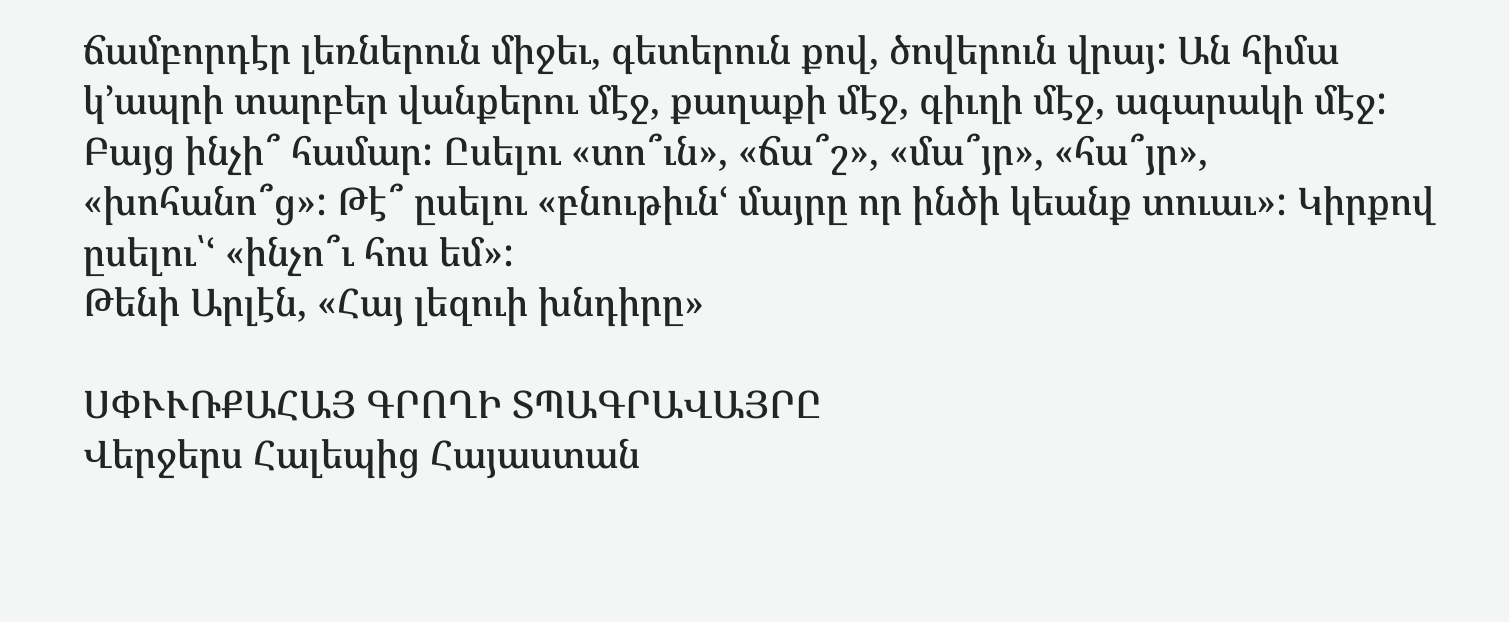ճամբորդէր լեռներուն միջեւ, գետերուն քով, ծովերուն վրայ: Ան հիմա կ՚ապրի տարբեր վանքերու մէջ, քաղաքի մէջ, գիւղի մէջ, ագարակի մէջ: Բայց ինչի՞ համար: Ըսելու «տո՞ւն», «ճա՞շ», «մա՞յր», «հա՞յր», «խոհանո՞ց»: Թէ՞ ըսելու «բնութիւնՙ մայրը որ ինծի կեանք տուաւ»: Կիրքով ըսելու՝ՙ «ինչո՞ւ հոս եմ»:
Թենի Արլէն, «Հայ լեզուի խնդիրը»

ՍՓՒՒՌՔԱՀԱՅ ԳՐՈՂԻ ՏՊԱԳՐԱՎԱՅՐԸ
Վերջերս Հալեպից Հայաստան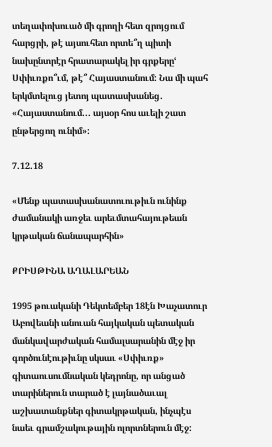տեղափոխուած մի գրողի հետ զրոյցում հարցրի, թէ այսուհետ որտե՞ղ պիտի նախընտրէր հրատարակել իր գրքերըՙ Սփիւռքո՞ւմ, թէ՞ Հայաստանում: Նա մի պահ երկմտելուց յետոյ պատասխանեց. «Հայաստանում... այսօր հոս աւելի շատ ընթերցող ունիմ»:

7.12.18

«Մենք պատասխանատուութիւն ունինք ժամանակի առջեւ արեւմտահայութեան կրթական ճանապարհին»

ՔՐԻՍԹԻՆԱ ԱՂԱԼԱՐԵԱՆ

1995 թուականի Դեկտեմբեր 18էն Խաչատուր Աբովեանի անուան հայկական պետական մանկավարժական համալսարանին մէջ իր գործունէութիւնը սկսաւ «Սփիւռք» գիտաուսումնական կեդրոնը, որ անցած տարիներուն տարած է լայնածաւալ աշխատանքներ գիտակրթական, ինչպէս նաեւ գրամշակութային ոլորտներուն մէջ: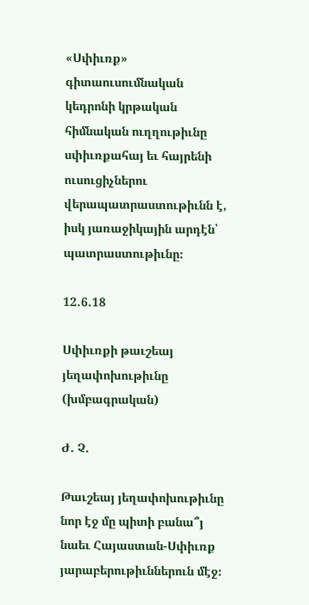«Սփիւռք» գիտաուսումնական կեդրոնի կրթական հիմնական ուղղութիւնը սփիւռքահայ եւ հայրենի ուսուցիչներու վերապատրաստութիւնն է, իսկ յառաջիկային արդէն՝ պատրաստութիւնը։

12.6.18

Սփիւռքի թաւշեայ յեղափոխութիւնը (խմբագրական)

Ժ. Չ.

Թաւշեայ յեղափոխութիւնը նոր էջ մը պիտի բանա՞յ նաեւ Հայաստան-Սփիւռք յարաբերութիւններուն մէջ։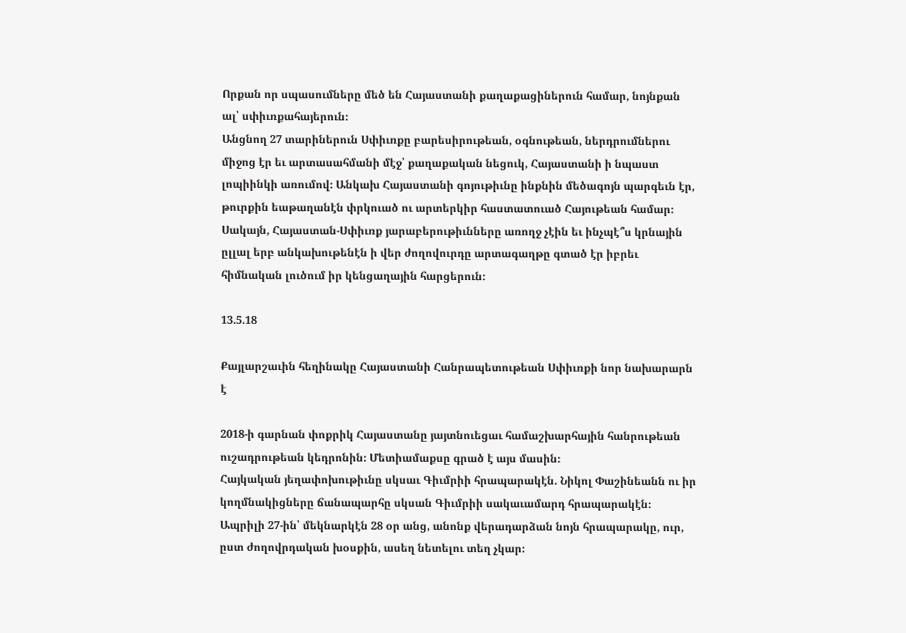Որքան որ սպասումները մեծ են Հայաստանի քաղաքացիներուն համար, նոյնքան ալ՝ սփիւռքահայերուն։
Անցնող 27 տարիներուն Սփիւռքը բարեսիրութեան, օգնութեան, ներդրումներու միջոց էր եւ արտասահմանի մէջ՝ քաղաքական նեցուկ, Հայաստանի ի նպաստ լոպիինկի առումով։ Անկախ Հայաստանի գոյութիւնը ինքնին մեծագոյն պարգեւն էր, թուրքին եաթաղանէն փրկուած ու արտերկիր հաստատուած Հայութեան համար։ Սակայն, Հայաստան-Սփիւռք յարաբերութիւնները առողջ չէին եւ ինչպէ՞ս կրնային ըլլալ երբ անկախութենէն ի վեր ժողովուրդը արտագաղթը գտած էր իբրեւ հիմնական լուծում իր կենցաղային հարցերուն։

13.5.18

Քայլարշաւին հեղինակը Հայաստանի Հանրապետութեան Սփիւռքի նոր նախարարն է

2018-ի գարնան փոքրիկ Հայաստանը յայտնուեցաւ համաշխարհային հանրութեան ուշադրութեան կեդրոնին։ Մետիամաքսը գրած է այս մասին։
Հայկական յեղափոխութիւնը սկսաւ Գիւմրիի հրապարակէն. Նիկոլ Փաշինեանն ու իր կողմնակիցները ճանապարհը սկսան Գիւմրիի սակաւամարդ հրապարակէն։ Ապրիլի 27-ին՝ մեկնարկէն 28 օր անց, անոնք վերադարձան նոյն հրապարակը, ուր, ըստ ժողովրդական խօսքին, ասեղ նետելու տեղ չկար։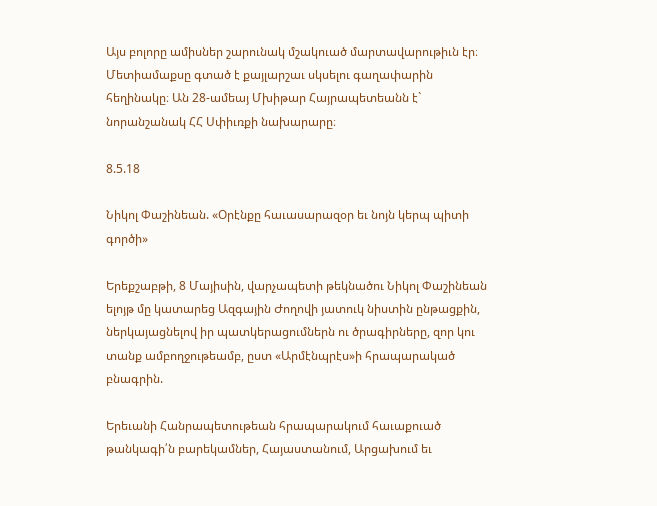Այս բոլորը ամիսներ շարունակ մշակուած մարտավարութիւն էր։ Մետիամաքսը գտած է քայլարշաւ սկսելու գաղափարին հեղինակը։ Ան 28-ամեայ Մխիթար Հայրապետեանն է` նորանշանակ ՀՀ Սփիւռքի նախարարը։

8.5.18

Նիկոլ Փաշինեան. «Օրէնքը հաւասարազօր եւ նոյն կերպ պիտի գործի»

Երեքշաբթի, 8 Մայիսին, վարչապետի թեկնածու Նիկոլ Փաշինեան ելոյթ մը կատարեց Ազգային Ժողովի յատուկ նիստին ընթացքին, ներկայացնելով իր պատկերացումներն ու ծրագիրները, զոր կու տանք ամբողջութեամբ, ըստ «Արմէնպրէս»ի հրապարակած բնագրին.

Երեւանի Հանրապետութեան հրապարակում հաւաքուած թանկագի՛ն բարեկամներ, Հայաստանում, Արցախում եւ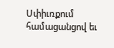Սփիւռքում համացանցով եւ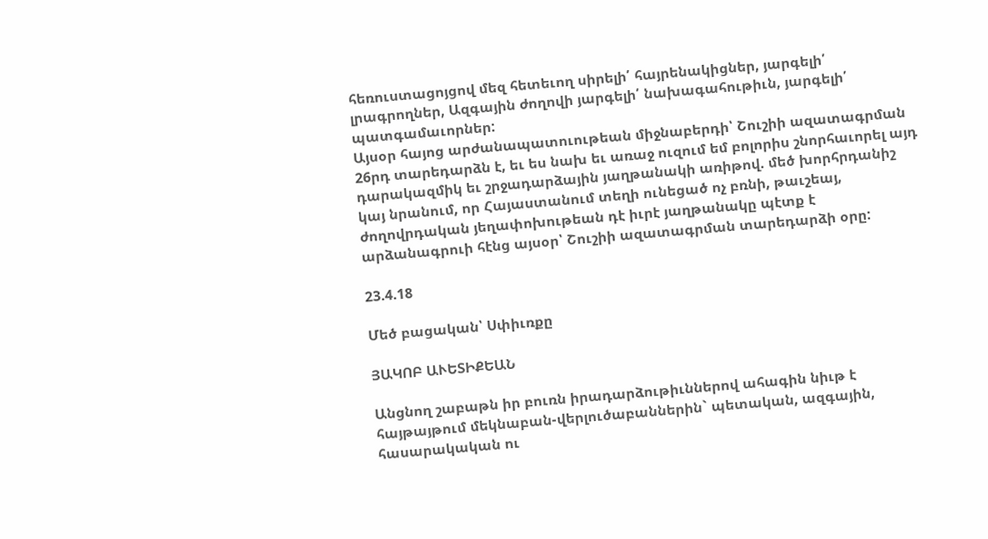հեռուստացոյցով մեզ հետեւող սիրելի՛ հայրենակիցներ, յարգելի՛ լրագրողներ, Ազգային ժողովի յարգելի՛ նախագահութիւն, յարգելի՛ պատգամաւորներ:
Այսօր հայոց արժանապատուութեան միջնաբերդի՝ Շուշիի ազատագրման 26րդ տարեդարձն է, եւ ես նախ եւ առաջ ուզում եմ բոլորիս շնորհաւորել այդ դարակազմիկ եւ շրջադարձային յաղթանակի առիթով. մեծ խորհրդանիշ կայ նրանում, որ Հայաստանում տեղի ունեցած ոչ բռնի, թաւշեայ, ժողովրդական յեղափոխութեան դէ իւրէ յաղթանակը պէտք է արձանագրուի հէնց այսօր՝ Շուշիի ազատագրման տարեդարձի օրը:

23.4.18

Մեծ բացական՝ Սփիւռքը

ՅԱԿՈԲ ԱՒԵՏԻՔԵԱՆ

Անցնող շաբաթն իր բուռն իրադարձութիւններով ահագին նիւթ է հայթայթում մեկնաբան-վերլուծաբաններին` պետական, ազգային, հասարակական ու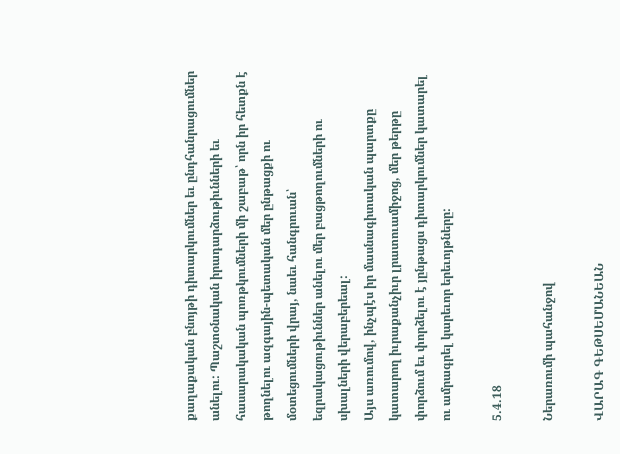քաղաքական բնոյթի դիտարկումներ եւ ընդհանրացումներ անելու: Պաշտօնական իրադարձութիւնների եւ հասարակական պոռթկումների մի շաբաթ՝ որն իր հետքն է թողնելու ազգային-պետական մեր ընթացքի ու մօտեցումների վրայ, նաեւ հանգրուան՝ եզրակացութիւններ անելու մեր բացթողումների ու սխալների վերաբերեալ:
Այս առումով, ինչպէս իր մասնագիտական պարտքը կատարող իւրաքանչիւր լրատուամիջոց, մեր թերթը փորձում եւ փորձելու է յընթացս դիտարկումներ կատարել ու ամրագրել կարեւոր երեւոյթները:

5.4.18

Ներառումի պահանջով

ՎԱՐԱԳ ԳԵԹՍԵՄԱՆԵԱՆ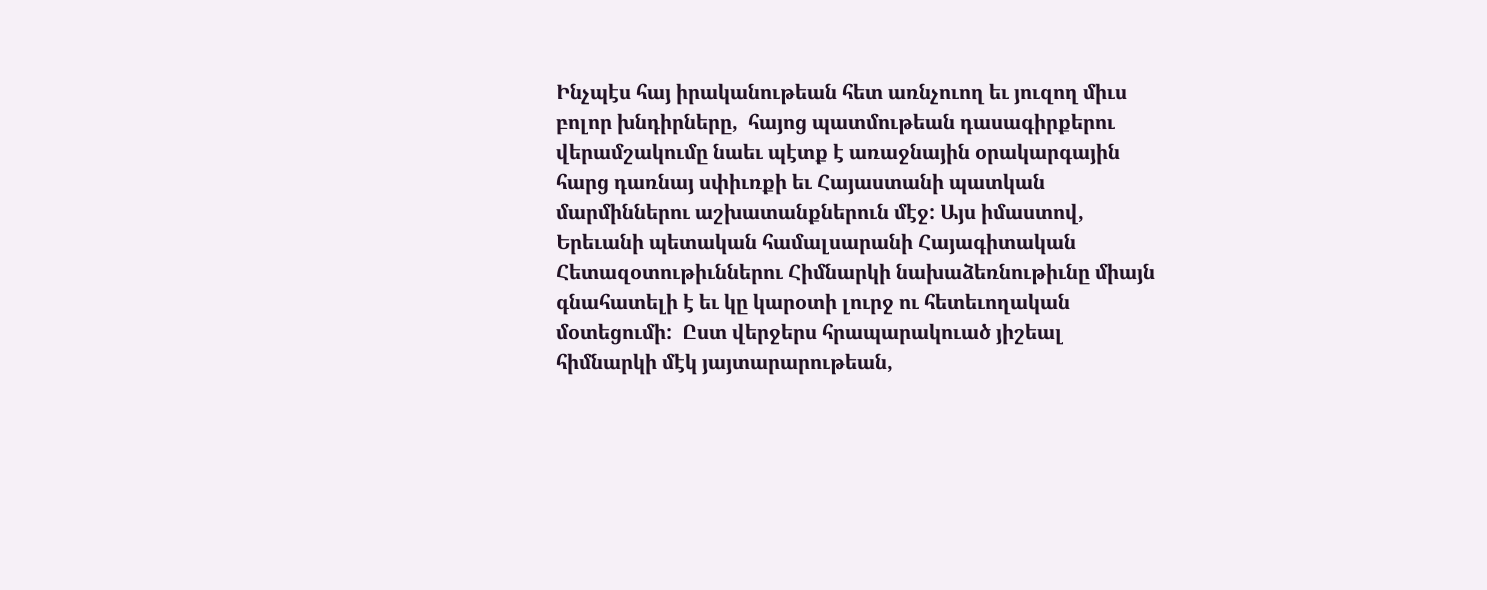Ինչպէս հայ իրականութեան հետ առնչուող եւ յուզող միւս բոլոր խնդիրները,  հայոց պատմութեան դասագիրքերու վերամշակումը նաեւ պէտք է առաջնային օրակարգային հարց դառնայ սփիւռքի եւ Հայաստանի պատկան մարմիններու աշխատանքներուն մէջ: Այս իմաստով, Երեւանի պետական համալսարանի Հայագիտական Հետազօտութիւններու Հիմնարկի նախաձեռնութիւնը միայն գնահատելի է եւ կը կարօտի լուրջ ու հետեւողական մօտեցումի:  Ըստ վերջերս հրապարակուած յիշեալ հիմնարկի մէկ յայտարարութեան,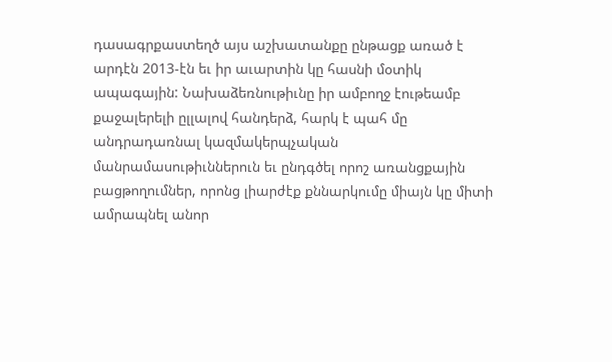դասագրքաստեղծ այս աշխատանքը ընթացք առած է արդէն 2013-էն եւ իր աւարտին կը հասնի մօտիկ ապագային: Նախաձեռնութիւնը իր ամբողջ էութեամբ քաջալերելի ըլլալով հանդերձ, հարկ է պահ մը անդրադառնալ կազմակերպչական մանրամասութիւններուն եւ ընդգծել որոշ առանցքային բացթողումներ, որոնց լիարժէք քննարկումը միայն կը միտի ամրապնել անոր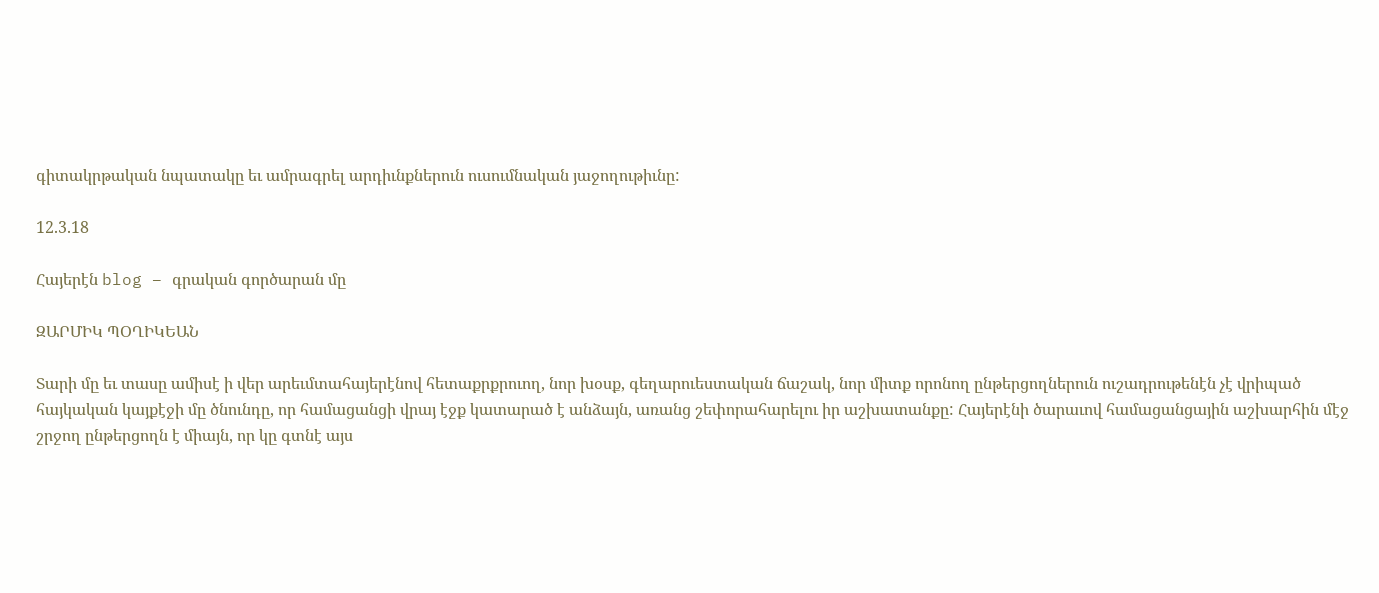գիտակրթական նպատակը եւ ամրագրել արդիւնքներուն ուսումնական յաջողութիւնը:

12.3.18

Հայերէն blog – գրական գործարան մը

ԶԱՐՄԻԿ ՊՕՂԻԿԵԱՆ

Տարի մը եւ տասը ամիսէ ի վեր արեւմտահայերէնով հետաքրքրուող, նոր խօսք, գեղարուեստական ճաշակ, նոր միտք որոնող ընթերցողներուն ուշադրութենէն չէ վրիպած հայկական կայքէջի մը ծնունդը, որ համացանցի վրայ էջք կատարած է անձայն, առանց շեփորահարելու իր աշխատանքը: Հայերէնի ծարաւով համացանցային աշխարհին մէջ շրջող ընթերցողն է միայն, որ կը գտնէ այս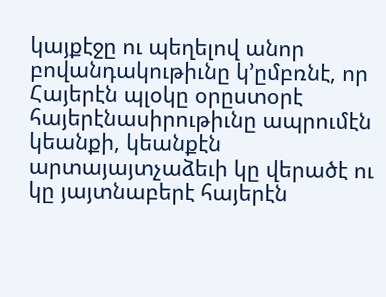կայքէջը ու պեղելով անոր բովանդակութիւնը կ’ըմբռնէ, որ Հայերէն պլօկը օրըստօրէ հայերէնասիրութիւնը ապրումէն կեանքի, կեանքէն արտայայտչաձեւի կը վերածէ ու կը յայտնաբերէ հայերէն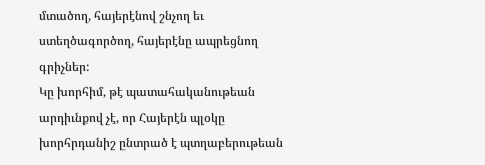մտածող, հայերէնով շնչող եւ ստեղծագործող, հայերէնը ապրեցնող գրիչներ:
Կը խորհիմ, թէ պատահականութեան արդիւնքով չէ, որ Հայերէն պլօկը խորհրդանիշ ընտրած է պտղաբերութեան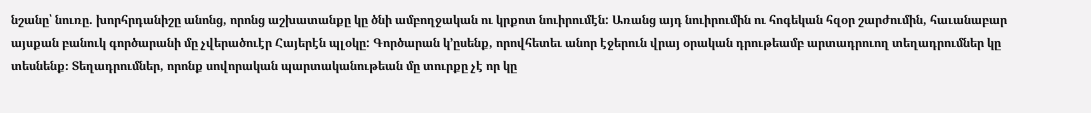նշանը՝ նուռը. խորհրդանիշը անոնց, որոնց աշխատանքը կը ծնի ամբողջական ու կրքոտ նուիրումէն: Առանց այդ նուիրումին ու հոգեկան հզօր շարժումին, հաւանաբար այսքան բանուկ գործարանի մը չվերածուէր Հայերէն պլօկը: Գործարան կ’ըսենք, որովհետեւ անոր էջերուն վրայ օրական դրութեամբ արտադրուող տեղադրումներ կը տեսնենք։ Տեղադրումներ, որոնք սովորական պարտականութեան մը տուրքը չէ որ կը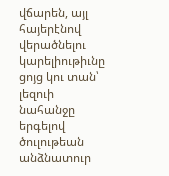վճարեն, այլ հայերէնով վերածնելու կարելիութիւնը ցոյց կու տան՝ լեզուի նահանջը երգելով ծուլութեան անձնատուր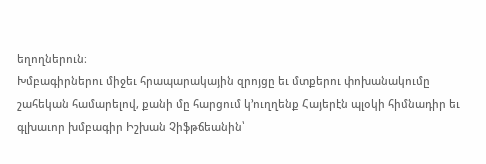եղողներուն։
Խմբագիրներու միջեւ հրապարակային զրոյցը եւ մտքերու փոխանակումը շահեկան համարելով, քանի մը հարցում կ’ուղղենք Հայերէն պլօկի հիմնադիր եւ գլխաւոր խմբագիր Իշխան Չիֆթճեանին՝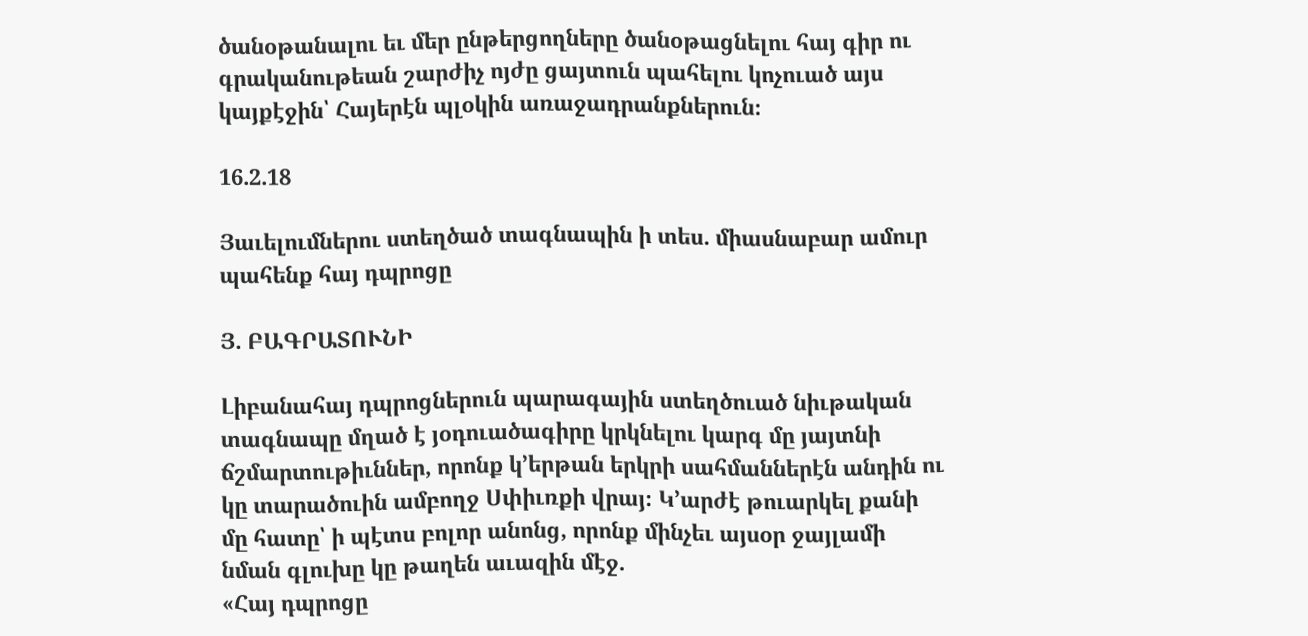ծանօթանալու եւ մեր ընթերցողները ծանօթացնելու հայ գիր ու գրականութեան շարժիչ ոյժը ցայտուն պահելու կոչուած այս կայքէջին՝ Հայերէն պլօկին առաջադրանքներուն։

16.2.18

Յաւելումներու ստեղծած տագնապին ի տես. միասնաբար ամուր պահենք հայ դպրոցը

Յ. ԲԱԳՐԱՏՈՒՆԻ

Լիբանահայ դպրոցներուն պարագային ստեղծուած նիւթական տագնապը մղած է յօդուածագիրը կրկնելու կարգ մը յայտնի ճշմարտութիւններ, որոնք կ՚երթան երկրի սահմաններէն անդին ու կը տարածուին ամբողջ Սփիւռքի վրայ։ Կ՚արժէ թուարկել քանի մը հատը՝ ի պէտս բոլոր անոնց, որոնք մինչեւ այսօր ջայլամի նման գլուխը կը թաղեն աւազին մէջ.
«Հայ դպրոցը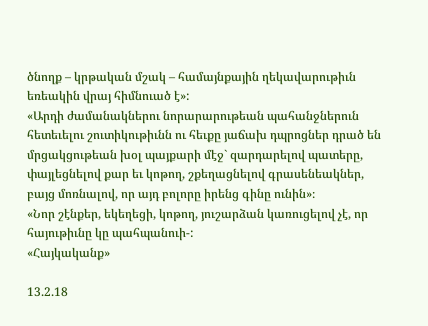ծնողք – կրթական մշակ – համայնքային ղեկավարութիւն եռեակին վրայ հիմնուած է»:
«Արդի ժամանակներու նորարարութեան պահանջներուն հետեւելու շուտիկութիւնն ու հեւքը յաճախ դպրոցներ դրած են մրցակցութեան խօլ պայքարի մէջ` զարդարելով պատերը, փայլեցնելով քար եւ կոթող, շքեղացնելով գրասենեակներ, բայց մոռնալով, որ այդ բոլորը իրենց գինը ունին»։
«Նոր շէնքեր, եկեղեցի, կոթող, յուշարձան կառուցելով չէ, որ հայութիւնը կը պահպանուի-:
«Հայկականք»

13.2.18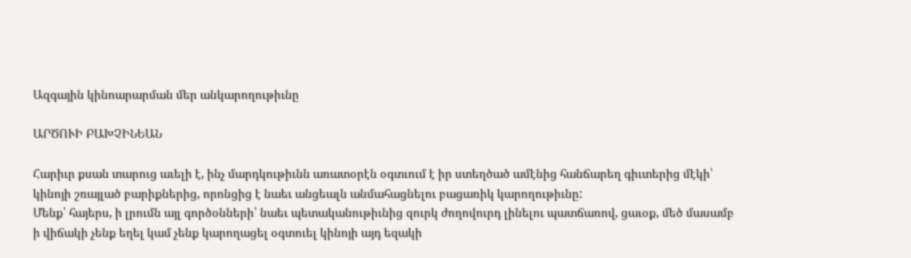Ազգային կինոարարման մեր անկարողութիւնը

ԱՐԾՈՒԻ ԲԱԽՉԻՆԵԱՆ

Հարիւր քսան տարուց աւելի է, ինչ մարդկութիւնն առատօրէն օգտւում է իր ստեղծած ամէնից հանճարեղ գիւտերից մէկի՝ կինոյի շռայլած բարիքներից, որոնցից է նաեւ անցեալն անմահացնելու բացառիկ կարողութիւնը:
Մենք՝ հայերս, ի լրումն այլ գործօնների՝ նաեւ պետականութիւնից զուրկ ժողովուրդ լինելու պատճառով, ցաւօք, մեծ մասամբ ի վիճակի չենք եղել կամ չենք կարողացել օգտուել կինոյի այդ եզակի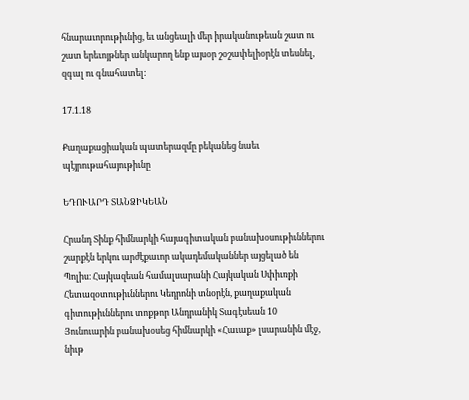հնարաւորութիւնից, եւ անցեալի մեր իրականութեան շատ ու շատ երեւոյթներ անկարող ենք այսօր շօշափելիօրէն տեսնել, զգալ ու գնահատել:

17.1.18

Քաղաքացիական պատերազմը բեկանեց նաեւ պէյրութահայութիւնը

ԵԴՈՒԱՐԴ ՏԱՆՁԻԿԵԱՆ

Հրանդ Տինք հիմնարկի հայագիտական բանախօսութիւններու շարքէն երկու արժէքաւոր ակադեմականներ այցելած են Պոլիս։ Հայկազեան համալսարանի Հայկական Սփիւռքի Հետազօտութիւններու Կեդրոնի տնօրէն, քաղաքական գիտութիւններու տոքթոր Անդրանիկ Տագէսեան 10 Յունուարին բանախօսեց հիմնարկի «Հաւաք» լսարանին մէջ, նիւթ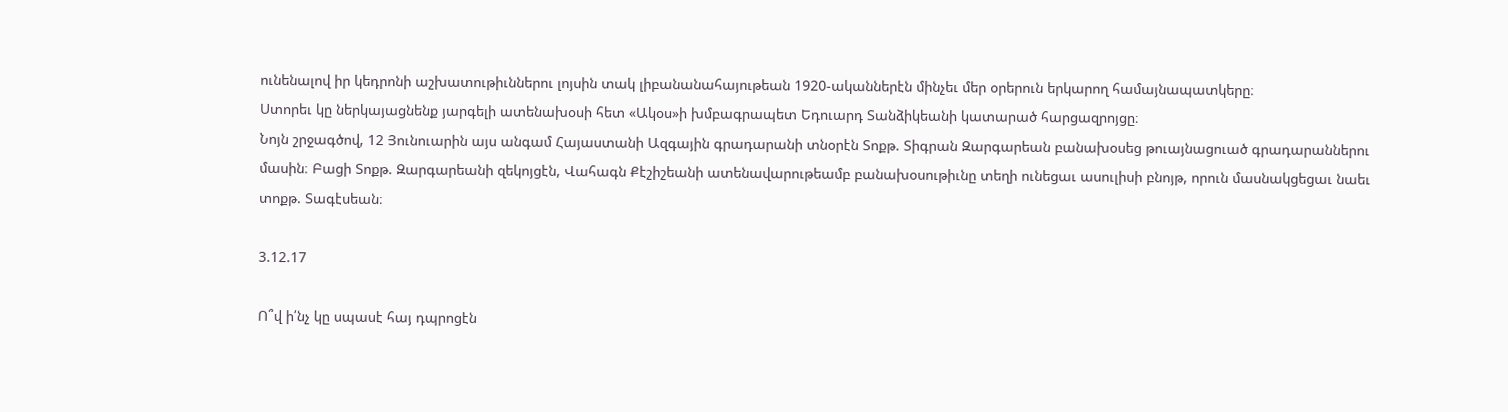ունենալով իր կեդրոնի աշխատութիւններու լոյսին տակ լիբանանահայութեան 1920-ականներէն մինչեւ մեր օրերուն երկարող համայնապատկերը։
Ստորեւ կը ներկայացնենք յարգելի ատենախօսի հետ «Ակօս»ի խմբագրապետ Եդուարդ Տանձիկեանի կատարած հարցազրոյցը։
Նոյն շրջագծով, 12 Յունուարին այս անգամ Հայաստանի Ազգային գրադարանի տնօրէն Տոքթ. Տիգրան Զարգարեան բանախօսեց թուայնացուած գրադարաններու մասին։ Բացի Տոքթ. Զարգարեանի զեկոյցէն, Վահագն Քէշիշեանի ատենավարութեամբ բանախօսութիւնը տեղի ունեցաւ ասուլիսի բնոյթ, որուն մասնակցեցաւ նաեւ տոքթ. Տագէսեան։

3.12.17

Ո՞վ ի՛նչ կը սպասէ հայ դպրոցէն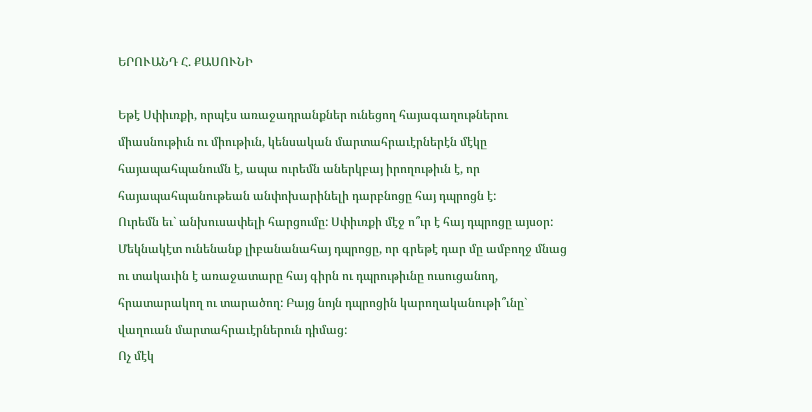ԵՐՈՒԱՆԴ Հ. ՔԱՍՈՒՆԻ

Եթէ Սփիւռքի, որպէս առաջադրանքներ ունեցող հայագաղութներու միասնութիւն ու միութիւն, կենսական մարտահրաւէրներէն մէկը հայապահպանումն է, ապա ուրեմն աներկբայ իրողութիւն է, որ հայապահպանութեան անփոխարինելի դարբնոցը հայ դպրոցն է:
Ուրեմն եւ` անխուսափելի հարցումը: Սփիւռքի մէջ ո՞ւր է հայ դպրոցը այսօր: Մեկնակէտ ունենանք լիբանանահայ դպրոցը, որ գրեթէ դար մը ամբողջ մնաց ու տակաւին է առաջատարը հայ գիրն ու դպրութիւնը ուսուցանող, հրատարակող ու տարածող: Բայց նոյն դպրոցին կարողականութի՞ւնը` վաղուան մարտահրաւէրներուն դիմաց:
Ոչ մէկ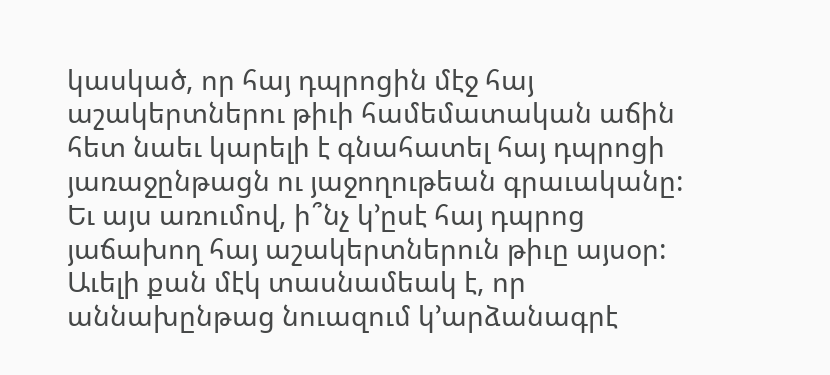կասկած, որ հայ դպրոցին մէջ հայ աշակերտներու թիւի համեմատական աճին հետ նաեւ կարելի է գնահատել հայ դպրոցի յառաջընթացն ու յաջողութեան գրաւականը: Եւ այս առումով, ի՞նչ կ՚ըսէ հայ դպրոց յաճախող հայ աշակերտներուն թիւը այսօր: Աւելի քան մէկ տասնամեակ է, որ աննախընթաց նուազում կ՚արձանագրէ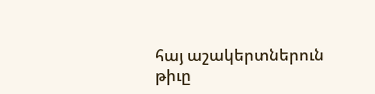հայ աշակերտներուն թիւը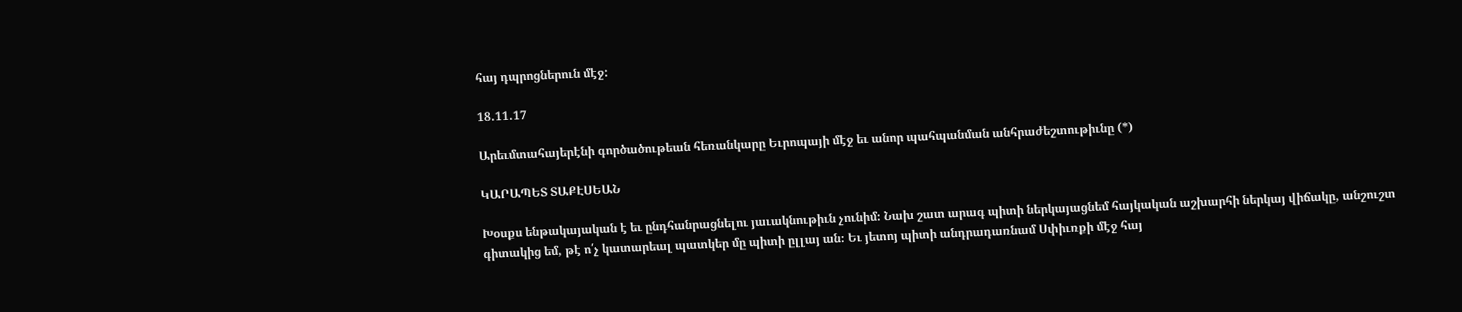հայ դպրոցներուն մէջ:

18.11.17

Արեւմտահայերէնի գործածութեան հեռանկարը Եւրոպայի մէջ եւ անոր պահպանման անհրաժեշտութիւնը (*)

ԿԱՐԱՊԵՏ ՏԱՔԷՍԵԱՆ

Խօսքս ենթակայական է եւ ընդհանրացնելու յաւակնութիւն չունիմ։ Նախ շատ արագ պիտի ներկայացնեմ հայկական աշխարհի ներկայ վիճակը, անշուշտ գիտակից եմ, թէ ո՛չ կատարեալ պատկեր մը պիտի ըլլայ ան։ Եւ յետոյ պիտի անդրադառնամ Սփիւռքի մէջ հայ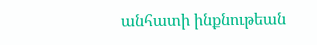անհատի ինքնութեան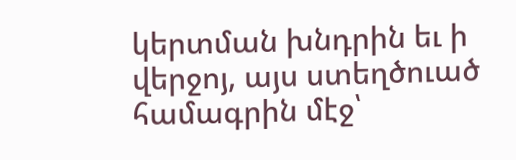կերտման խնդրին եւ ի վերջոյ, այս ստեղծուած համագրին մէջ՝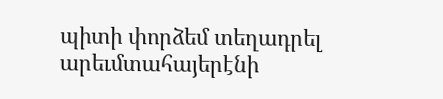պիտի փորձեմ տեղադրել արեւմտահայերէնի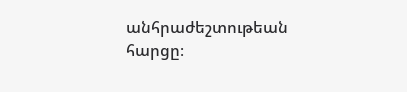անհրաժեշտութեան հարցը։